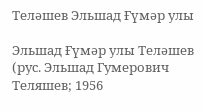Теләшев Эльшад Ғүмәр улы

Эльшад Ғүмәр улы Теләшев (рус. Эльшад Гумерович Теляшев; 1956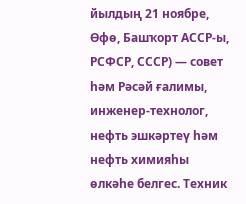йылдың 21 ноябре, Өфө, Башҡорт АССР-ы, РСФСР, СССР) — совет һәм Рәсәй ғалимы, инженер-технолог, нефть эшкәртеү һәм нефть химияһы өлкәһе белгес. Техник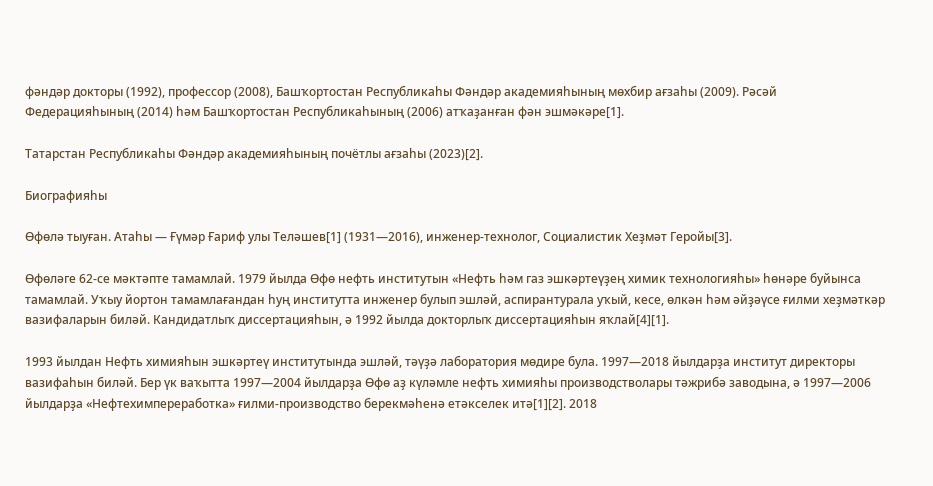фәндәр докторы (1992), профессор (2008), Башҡортостан Республикаһы Фәндәр академияһының мөхбир ағзаһы (2009). Рәсәй Федерацияһының (2014) һәм Башҡортостан Республикаһының (2006) атҡаҙанған фән эшмәкәре[1].

Татарстан Республикаһы Фәндәр академияһының почётлы ағзаһы (2023)[2].

Биографияһы

Өфөлә тыуған. Атаһы — Ғүмәр Ғариф улы Теләшев[1] (1931—2016), инженер-технолог, Социалистик Хеҙмәт Геройы[3].

Өфөләге 62-се мәктәпте тамамлай. 1979 йылда Өфө нефть институтын «Нефть һәм газ эшкәртеүҙең химик технологияһы» һөнәре буйынса тамамлай. Уҡыу йортон тамамлағандан һуң институтта инженер булып эшләй, аспирантурала уҡый, кесе, өлкән һәм әйҙәүсе ғилми хеҙмәткәр вазифаларын биләй. Кандидатлыҡ диссертацияһын, ә 1992 йылда докторлыҡ диссертацияһын яҡлай[4][1].

1993 йылдан Нефть химияһын эшкәртеү институтында эшләй, тәүҙә лаборатория мөдире була. 1997—2018 йылдарҙа институт директоры вазифаһын биләй. Бер үк ваҡытта 1997—2004 йылдарҙа Өфө аҙ күләмле нефть химияһы производстволары тәжрибә заводына, ә 1997—2006 йылдарҙа «Нефтехимпереработка» ғилми-производство берекмәһенә етәкселек итә[1][2]. 2018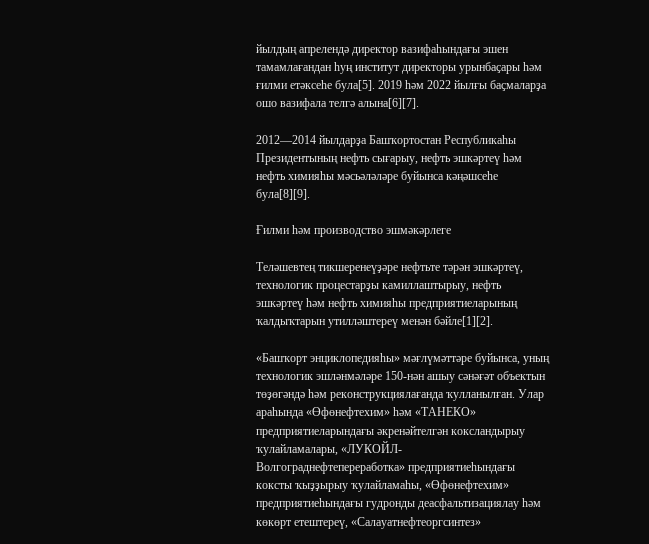йылдың апрелендә директор вазифаһындағы эшен тамамлағандан һуң институт директоры урынбаҫары һәм ғилми етәксеһе була[5]. 2019 һәм 2022 йылғы баҫмаларҙа ошо вазифала телгә алына[6][7].

2012—2014 йылдарҙа Башҡортостан Республикаһы Президентының нефть сығарыу, нефть эшкәртеү һәм нефть химияһы мәсьәләләре буйынса кәңәшсеһе була[8][9].

Ғилми һәм производство эшмәкәрлеге

Теләшевтең тикшеренеүҙәре нефтьте тәрән эшкәртеү, технологик процестарҙы камиллаштырыу, нефть эшкәртеү һәм нефть химияһы предприятиеларының ҡалдыҡтарын утилләштереү менән бәйле[1][2].

«Башҡорт энциклопедияһы» мәғлүмәттәре буйынса, уның технологик эшләнмәләре 150-нән ашыу сәнәғәт объектын төҙөгәндә һәм реконструкциялағанда ҡулланылған. Улар араһында «Өфөнефтехим» һәм «ТАНЕКО» предприятиеларындағы әкренәйтелгән коксландырыу ҡулайламалары, «ЛУКОЙЛ-Волгограднефтепереработка» предприятиеһындағы коксты ҡыҙҙырыу ҡулайламаһы, «Өфөнефтехим» предприятиеһындағы гудронды деасфальтизациялау һәм көкөрт етештереү, «Салауатнефтеоргсинтез»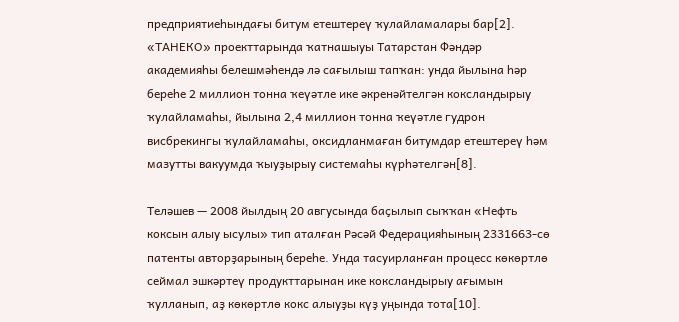предприятиеһындағы битум етештереү ҡулайламалары бар[2]. «ТАНЕКО» проекттарында ҡатнашыуы Татарстан Фәндәр академияһы белешмәһендә лә сағылыш тапҡан: унда йылына һәр береһе 2 миллион тонна ҡеүәтле ике әкренәйтелгән коксландырыу ҡулайламаһы, йылына 2,4 миллион тонна ҡеүәтле гудрон висбрекингы ҡулайламаһы, оксидланмаған битумдар етештереү һәм мазутты вакуумда ҡыуҙырыу системаһы күрһәтелгән[8].

Теләшев — 2008 йылдың 20 авгусында баҫылып сыҡҡан «Нефть коксын алыу ысулы» тип аталған Рәсәй Федерацияһының 2331663-сө патенты авторҙарының береһе. Унда тасуирланған процесс көкөртлө сеймал эшкәртеү продукттарынан ике коксландырыу ағымын ҡулланып, аҙ көкөртлө кокс алыуҙы күҙ уңында тота[10].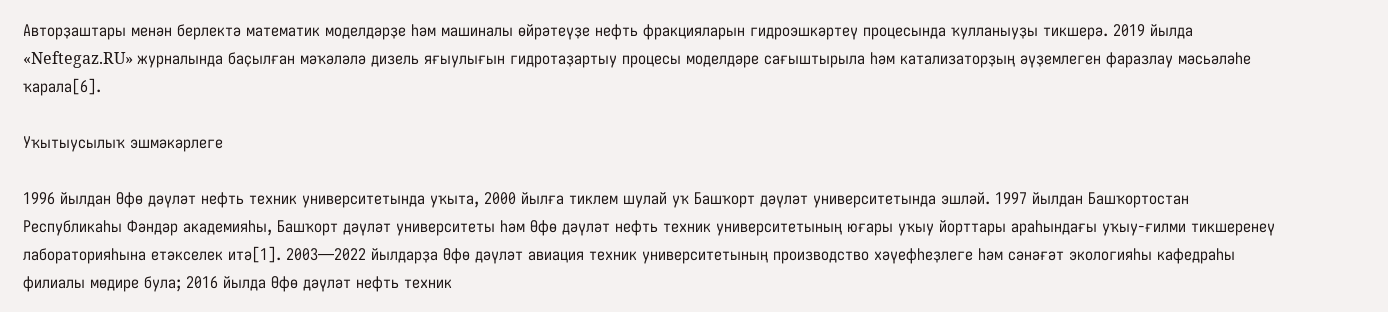Авторҙаштары менән берлектә математик моделдәрҙе һәм машиналы өйрәтеүҙе нефть фракцияларын гидроэшкәртеү процесында ҡулланыуҙы тикшерә. 2019 йылда «Neftegaz.RU» журналында баҫылған мәҡәләлә дизель яғыулығын гидротаҙартыу процесы моделдәре сағыштырыла һәм катализаторҙың әүҙемлеген фаразлау мәсьәләһе ҡарала[6].

Уҡытыусылыҡ эшмәкәрлеге

1996 йылдан Өфө дәүләт нефть техник университетында уҡыта, 2000 йылға тиклем шулай уҡ Башҡорт дәүләт университетында эшләй. 1997 йылдан Башҡортостан Республикаһы Фәндәр академияһы, Башҡорт дәүләт университеты һәм Өфө дәүләт нефть техник университетының юғары уҡыу йорттары араһындағы уҡыу-ғилми тикшеренеү лабораторияһына етәкселек итә[1]. 2003—2022 йылдарҙа Өфө дәүләт авиация техник университетының производство хәүефһеҙлеге һәм сәнәғәт экологияһы кафедраһы филиалы мөдире була; 2016 йылда Өфө дәүләт нефть техник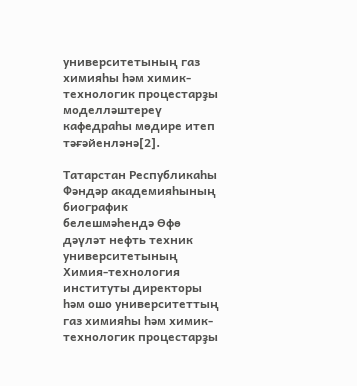университетының газ химияһы һәм химик-технологик процестарҙы моделләштереү кафедраһы мөдире итеп тәғәйенләнә[2].

Татарстан Республикаһы Фәндәр академияһының биографик белешмәһендә Өфө дәүләт нефть техник университетының Химия-технология институты директоры һәм ошо университеттың газ химияһы һәм химик-технологик процестарҙы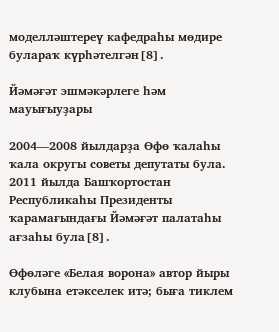моделләштереү кафедраһы мөдире булараҡ күрһәтелгән[8].

Йәмәғәт эшмәкәрлеге һәм мауығыуҙары

2004—2008 йылдарҙа Өфө ҡалаһы ҡала округы советы депутаты була. 2011 йылда Башҡортостан Республикаһы Президенты ҡарамағындағы Йәмәғәт палатаһы ағзаһы була[8].

Өфөләге «Белая ворона» автор йыры клубына етәкселек итә; быға тиклем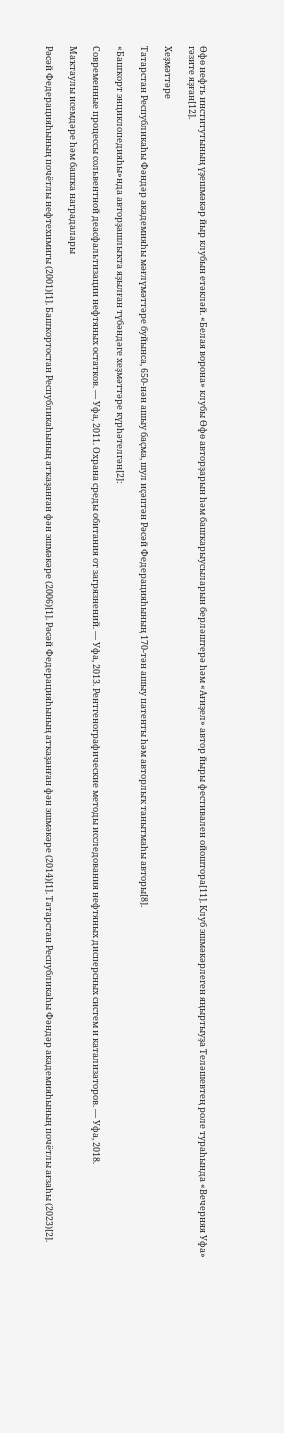Өфө нефть институтының үҙешмәкәр йыр клубын етәкләй. «Белая ворона» клубы Өфө авторҙарын һәм башҡарыусыларын берләштерә һәм «Ағиҙел» автор йыры фестивален ойоштора[11]. Клуб эшмәкәрлеген яңыртыуҙа Теләшевтең роле тураһында «Вечерняя Уфа» гәзите яҙған[12].

Хеҙмәттәре

Татарстан Республикаһы Фәндәр академияһы мәғлүмәттәре буйынса, 650-нән ашыу баҫма, шул иҫәптән Рәсәй Федерацияһының 170-тән ашыу патенты һәм авторлыҡ танытмаһы авторы[8].

«Башҡорт энциклопедияһы»нда авторҙашлыҡта яҙылған түбәндәге хеҙмәттәре күрһәтелгән[2]:

Современные процессы сольвентной деасфальтизации нефтяных остатков. — Уфа, 2011. Охрана среды обитания от загрязнений. — Уфа, 2013. Рентгенографические методы исследования нефтяных дисперсных систем и катализаторов. — Уфа, 2018.

Маҡтаулы исемдәре һәм башҡа наградалары

Рәсәй Федерацияһының почётлы нефтехимигы (2001)[1]. Башҡортостан Республикаһының атҡаҙанған фән эшмәкәре (2006)[1]. Рәсәй Федерацияһының атҡаҙанған фән эшмәкәре (2014)[1]. Татарстан Республикаһы Фәндәр академияһының почётлы ағзаһы (2023)[2].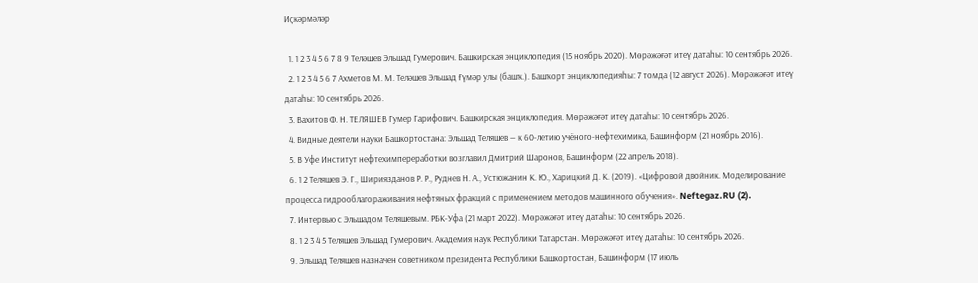Иҫкәрмәләр

  1. 1 2 3 4 5 6 7 8 9 Теләшев Эльшад Гумерович. Башкирская энциклопедия (15 ноябрь 2020). Мөрәжәғәт итеү датаһы: 10 сентябрь 2026.
  2. 1 2 3 4 5 6 7 Ахметов М. М. Теләшев Эльшад Ғүмәр улы (башҡ.). Башҡорт энциклопедияһы: 7 томда (12 август 2026). Мөрәжәғәт итеү датаһы: 10 сентябрь 2026.
  3. Вахитов Ф. Н. ТЕЛЯШЕВ Гумер Гарифович. Башкирская энциклопедия. Мөрәжәғәт итеү датаһы: 10 сентябрь 2026.
  4. Видные деятели науки Башкортостана: Эльшад Теляшев — к 60-летию учёного-нефтехимика, Башинформ (21 ноябрь 2016).
  5. В Уфе Институт нефтехимпереработки возглавил Дмитрий Шаронов, Башинформ (22 апрель 2018).
  6. 1 2 Теляшев Э. Г., Шириязданов Р. Р., Руднев Н. А., Устюжанин К. Ю., Харицкий Д. К. (2019). «Цифровой двойник. Моделирование процесса гидрооблагораживания нефтяных фракций с применением методов машинного обучения». Neftegaz.RU (2).
  7. Интервью с Эльшадом Теляшевым. РБК-Уфа (21 март 2022). Мөрәжәғәт итеү датаһы: 10 сентябрь 2026.
  8. 1 2 3 4 5 Теляшев Эльшад Гумерович. Академия наук Республики Татарстан. Мөрәжәғәт итеү датаһы: 10 сентябрь 2026.
  9. Эльшад Теляшев назначен советником президента Республики Башкортостан, Башинформ (17 июль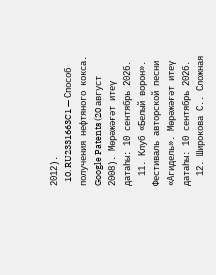2012).
  10. RU2331663C1 — Способ получения нефтяного кокса. Google Patents (20 август 2008). Мөрәжәғәт итеү датаһы: 10 сентябрь 2026.
  11. Клуб «Белый ворон». Фестиваль авторской песни «Агидель». Мөрәжәғәт итеү датаһы: 10 сентябрь 2026.
  12. Широкова С.. Сложная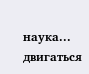наука... двигаться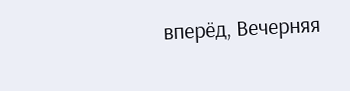вперёд, Вечерняя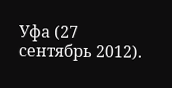Уфа (27 сентябрь 2012).